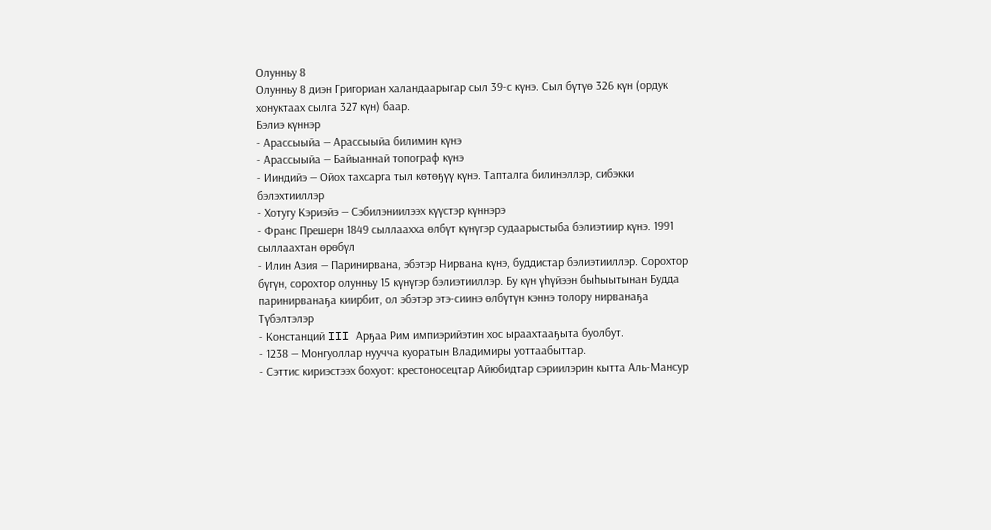Олунньу 8
Олунньу 8 диэн Григориан халандаарыгар сыл 39-с күнэ. Сыл бүтүө 326 күн (ордук хонуктаах сылга 327 күн) баар.
Бэлиэ күннэр
- Арассыыйа — Арассыыйа билимин күнэ
- Арассыыйа — Байыаннай топограф күнэ
- Ииндийэ — Ойох тахсарга тыл көтөҕүү күнэ. Тапталга билинэллэр, сибэкки бэлэхтииллэр
- Хотугу Кэриэйэ — Сэбилэниилээх күүстэр күннэрэ
- Франс Прешерн 1849 сыллаахха өлбүт күнүгэр судаарыстыба бэлиэтиир күнэ. 1991 сыллаахтан өрөбүл
- Илин Азия — Паринирвана, эбэтэр Нирвана күнэ, буддистар бэлиэтииллэр. Сорохтор бүгүн, сорохтор олунньу 15 күнүгэр бэлиэтииллэр. Бу күн үһүйээн быһыытынан Будда паринирванаҕа киирбит, ол эбэтэр этэ-сиинэ өлбүтүн кэннэ толору нирванаҕа
Түбэлтэлэр
- Констанций III Арҕаа Рим импиэрийэтин хос ыраахтааҕыта буолбут.
- 1238 — Монгуоллар нуучча куоратын Владимиры уоттаабыттар.
- Сэттис кириэстээх бохуот: крестоносецтар Айюбидтар сэриилэрин кытта Аль-Мансур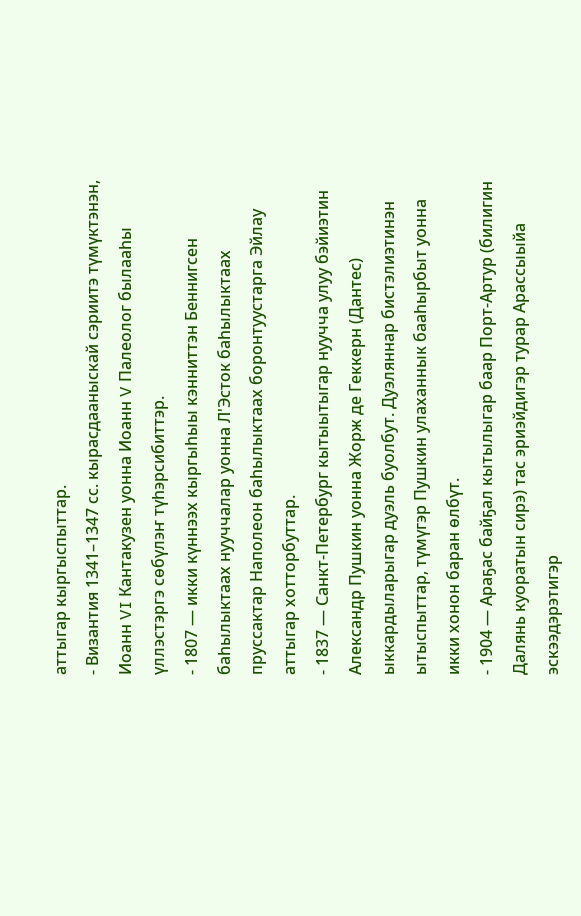аттыгар кыргыспыттар.
- Византия 1341–1347 сс. кырасдааныскай сэриитэ түмүктэнэн, Иоанн VI Кантакузен уонна Иоанн V Палеолог былааһы үллэстэргэ сөбүлэҥ түһэрсибиттэр.
- 1807 — икки күннээх кыргыһыы кэнниттэн Беннигсен баһылыктаах нууччалар уонна Л'Эсток баһылыктаах пруссактар Наполеон баһылыктаах боронтуустарга Эйлау аттыгар хотторбуттар.
- 1837 — Санкт-Петербург кытыытыгар нуучча улуу бэйиэтин Александр Пушкин уонна Жорж де Геккерн (Дантес) ыккардыларыгар дуэль буолбут. Дуэляннар бистэлиэтинэн ытыспыттар, түмүгэр Пушкин улаханнык бааһырбыт уонна икки хонон баран өлбүт.
- 1904 — Араҕас байҕал кытылыгар баар Порт-Артур (билигин Далянь куоратын сирэ) тас эриэйдигэр турар Арассыыйа эскээдэрэтигэр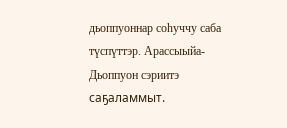дьоппуоннар соһуччу саба түспүттэр. Арассыыйа-Дьоппуон сэриитэ саҕаламмыт.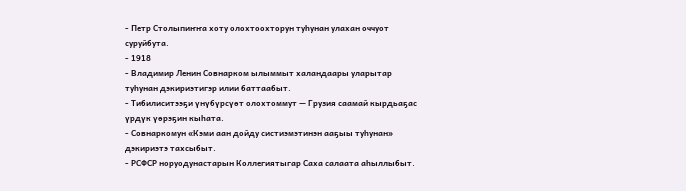- Петр Столыпиҥҥа хоту олохтоохторун туһунан улахан оччуот суруйбута.
- 1918
- Владимир Ленин Совнарком ылыммыт халандаары уларытар туһунан дэкириэтигэр илии баттаабыт.
- Тибилиситээҕи үнүбүрсүөт олохтоммут — Грузия саамай кырдьаҕас үрдүк үөрэҕин кыһата.
- Совнаркомун «Кэми аан дойду систиэмэтинэн ааҕыы туһунан» дэкириэтэ тахсыбыт.
- РСФСР норуодунастарын Коллегиятыгар Саха салаата аһыллыбыт.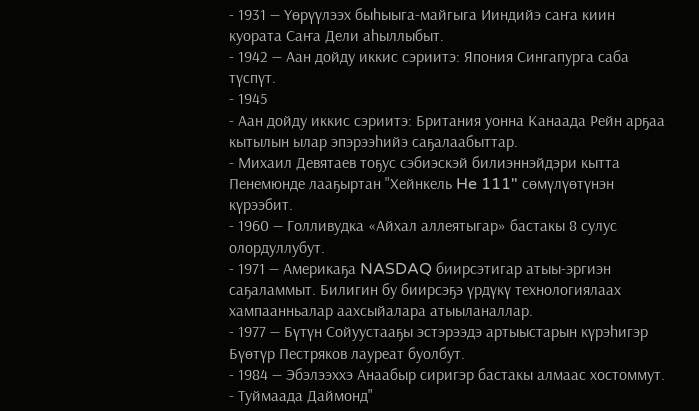- 1931 — Үөрүүлээх быһыыга-майгыга Ииндийэ саҥа киин куората Саҥа Дели аһыллыбыт.
- 1942 — Аан дойду иккис сэриитэ: Япония Сингапурга саба түспүт.
- 1945
- Аан дойду иккис сэриитэ: Британия уонна Канаада Рейн арҕаа кытылын ылар эпэрээһийэ саҕалаабыттар.
- Михаил Девятаев тоҕус сэбиэскэй билиэннэйдэри кытта Пенемюнде лааҕыртан "Хейнкель He 111" сөмүлүөтүнэн күрээбит.
- 1960 — Голливудка «Айхал аллеятыгар» бастакы 8 сулус олордуллубут.
- 1971 — Америкаҕа NASDAQ биирсэтигар атыы-эргиэн саҕаламмыт. Билигин бу биирсэҕэ үрдүкү технологиялаах хампаанньалар аахсыйалара атыыланаллар.
- 1977 — Бүтүн Сойуустааҕы эстэрээдэ артыыстарын күрэһигэр Бүөтүр Пестряков лауреат буолбут.
- 1984 — Эбэлээххэ Анаабыр сиригэр бастакы алмаас хостоммут.
- Туймаада Даймонд"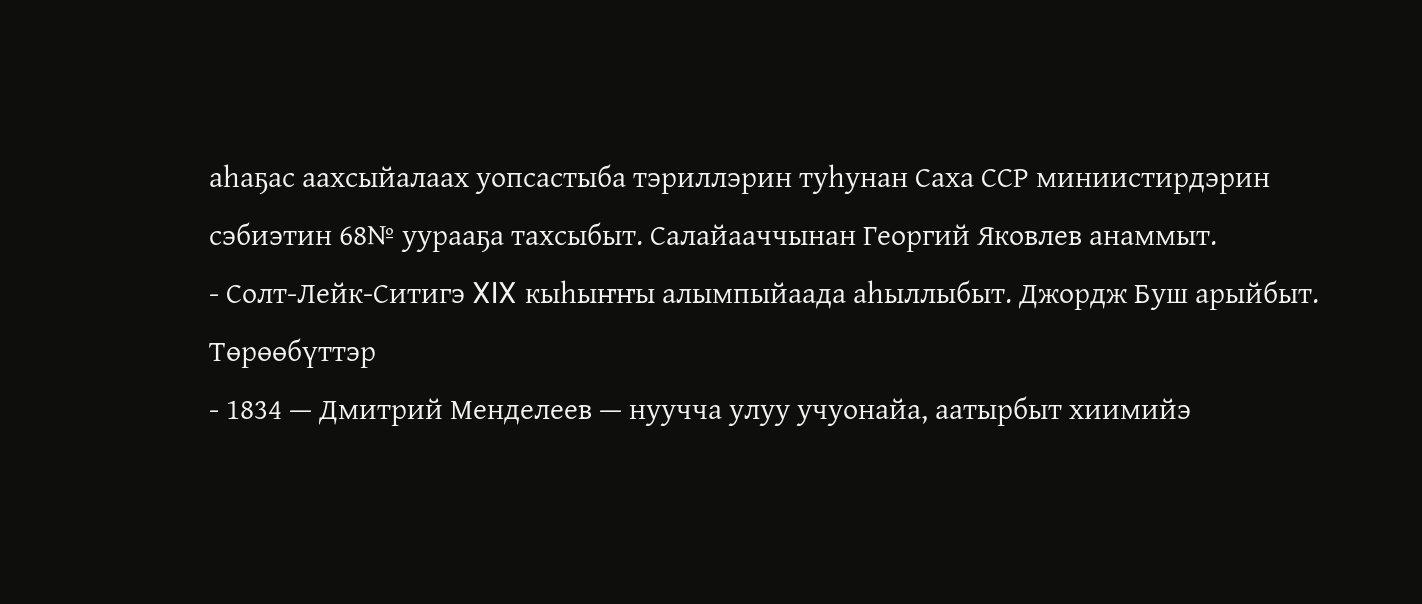аһаҕас аахсыйалаах уопсастыба тэриллэрин туһунан Саха ССР миниистирдэрин сэбиэтин 68№ уурааҕа тахсыбыт. Салайааччынан Георгий Яковлев анаммыт.
- Солт-Лейк-Ситигэ XIX кыһыҥҥы алымпыйаада аһыллыбыт. Джордж Буш арыйбыт.
Төрөөбүттэр
- 1834 — Дмитрий Менделеев — нуучча улуу учуонайа, аатырбыт хиимийэ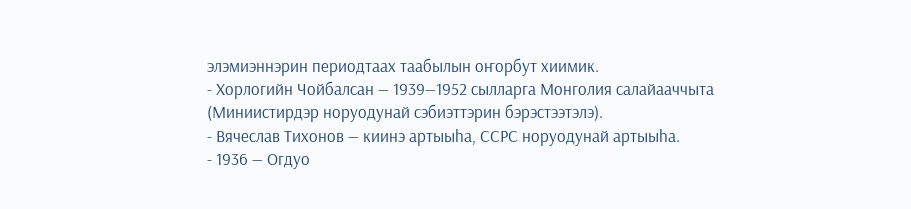элэмиэннэрин периодтаах таабылын оҥорбут хиимик.
- Хорлогийн Чойбалсан — 1939—1952 сылларга Монголия салайааччыта (Миниистирдэр норуодунай сэбиэттэрин бэрэстээтэлэ).
- Вячеслав Тихонов — киинэ артыыһа, ССРС норуодунай артыыһа.
- 1936 — Огдуо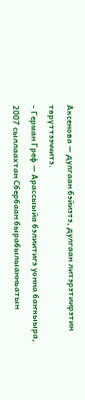Аксенова — дулгаан бэйиэтэ, дулгаан литэрэтиирэтин төрүттээччитэ.
- Герман Греф — Арассыыйа бэлиитигэ уонна баҥкыыра, 2007 сыллаахтан Сбербаан бырабылыанньатын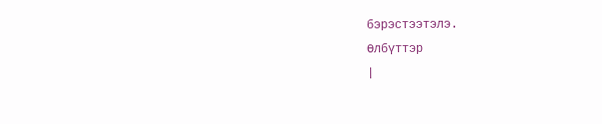бэрэстээтэлэ.
Өлбүттэр
|